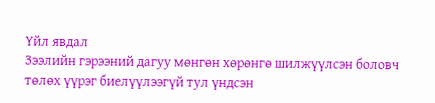Үйл явдал
Зээлийн гэрээний дагуу мөнгөн хөрөнгө шилжүүлсэн боловч төлөх үүрэг биелүүлээгүй тул үндсэн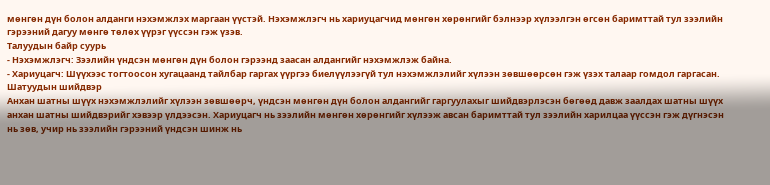мөнгөн дүн болон алданги нэхэмжлэх маргаан үүстэй. Нэхэмжлэгч нь хариуцагчид мөнгөн хөрөнгийг бэлнээр хүлээлгэн өгсөн баримттай тул зээлийн гэрээний дагуу мөнгө төлөх үүрэг үүссэн гэж үзэв.
Талуудын байр суурь
- Нэхэмжлэгч: Зээлийн үндсэн мөнгөн дүн болон гэрээнд заасан алдангийг нэхэмжлэж байна.
- Хариуцагч: Шүүхээс тогтоосон хугацаанд тайлбар гаргах үүргээ биелүүлээгүй тул нэхэмжлэлийг хүлээн зөвшөөрсөн гэж үзэх талаар гомдол гаргасан.
Шатуудын шийдвэр
Анхан шатны шүүх нэхэмжлэлийг хүлээн зөвшөөрч, үндсэн мөнгөн дүн болон алдангийг гаргуулахыг шийдвэрлэсэн бөгөөд давж заалдах шатны шүүх анхан шатны шийдвэрийг хэвээр үлдээсэн. Хариуцагч нь зээлийн мөнгөн хөрөнгийг хүлээж авсан баримттай тул зээлийн харилцаа үүссэн гэж дүгнэсэн нь зөв, учир нь зээлийн гэрээний үндсэн шинж нь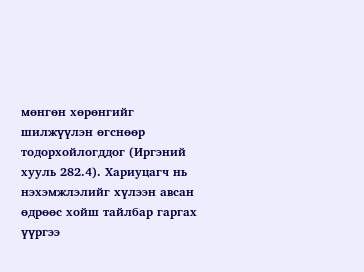мөнгөн хөрөнгийг шилжүүлэн өгснөөр тодорхойлогддог (Иргэний хууль 282.4). Хариуцагч нь нэхэмжлэлийг хүлээн авсан өдрөөс хойш тайлбар гаргах үүргээ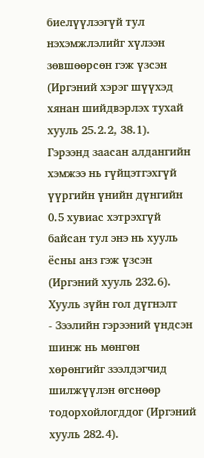биелүүлээгүй тул нэхэмжлэлийг хүлээн зөвшөөрсөн гэж үзсэн (Иргэний хэрэг шүүхэд хянан шийдвэрлэх тухай хууль 25.2.2, 38.1). Гэрээнд заасан алдангийн хэмжээ нь гүйцэтгэхгүй үүргийн үнийн дүнгийн 0.5 хувиас хэтрэхгүй байсан тул энэ нь хууль ёсны анз гэж үзсэн (Иргэний хууль 232.6).
Хууль зүйн гол дүгнэлт
- Зээлийн гэрээний үндсэн шинж нь мөнгөн хөрөнгийг зээлдэгчид шилжүүлэн өгснөөр тодорхойлогддог (Иргэний хууль 282.4).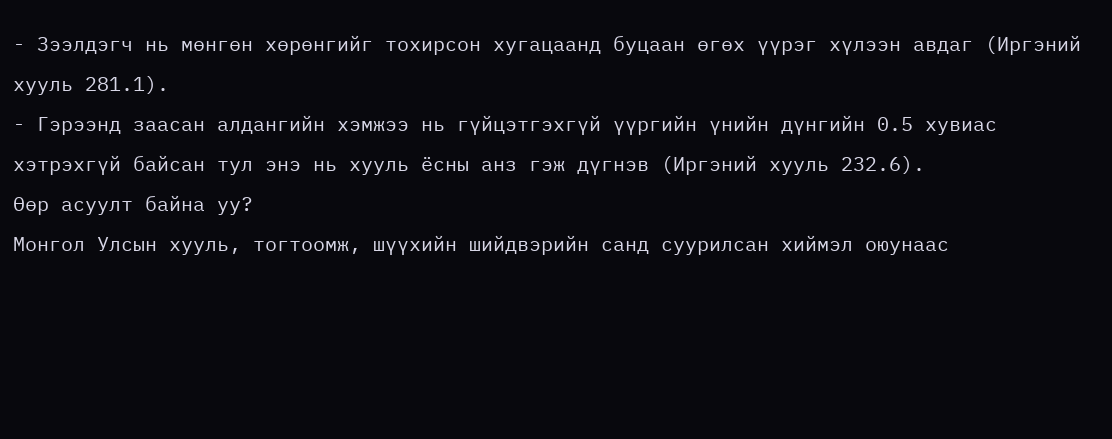- Зээлдэгч нь мөнгөн хөрөнгийг тохирсон хугацаанд буцаан өгөх үүрэг хүлээн авдаг (Иргэний хууль 281.1).
- Гэрээнд заасан алдангийн хэмжээ нь гүйцэтгэхгүй үүргийн үнийн дүнгийн 0.5 хувиас хэтрэхгүй байсан тул энэ нь хууль ёсны анз гэж дүгнэв (Иргэний хууль 232.6).
Өөр асуулт байна уу?
Монгол Улсын хууль, тогтоомж, шүүхийн шийдвэрийн санд суурилсан хиймэл оюунаас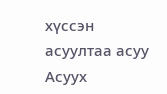хүссэн асуултаа асуу
Асуух